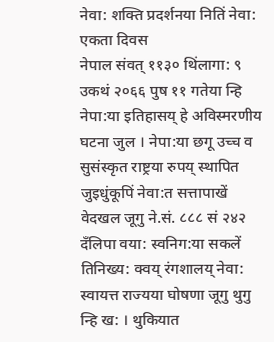नेवा: शक्ति प्रदर्शनया नितिं नेवा: एकता दिवस
नेपाल संवत् ११३० थिंलागा: ९ उकथं २०६६ पुष ११ गतेया न्हि नेपा:या इतिहासय् हे अविस्मरणीय घटना जुल । नेपा:या छगू उच्च व सुसंस्कृत राष्ट्रया रुपय् स्थापित जुइधुंकूपिं नेवा:त सत्तापाखें वेदखल जूगु ने.सं. ८८८ सं २४२ दँलिपा वया: स्वनिग:या सकलें तिनिख्य: क्वय् रंगशालय् नेवा: स्वायत्त राज्यया घोषणा जूगु थुगु न्हि ख: । थुकियात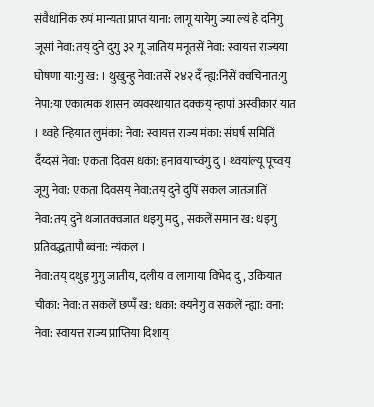संवैधानिक रुपं मान्यता प्राप्त याना: लागू यायेगु ज्या ल्यं हे दनिगु जूसां नेवा:तय् दुने दुगु ३२ गू जातिय मनूतसें नेवा: स्वायत्त राज्यया घोषणा या:गु ख: । थुखुन्हु नेवा:तसें २४२ दँ न्ह्य:निसें क्वचिनात:गु नेपा:या एकात्मक शासन व्यवस्थायात दक्कय् न्हापां अस्वीकार यात । थ्वहे न्हियात लुमंका: नेवा: स्वायत्त राज्य मंका: संघर्ष समितिं दँय्दसं नेवा: एकता दिवस धका: हनावयाच्वंगु दु । थ्वयांल्यू पूच्वय् जूगु नेवा: एकता दिवसय् नेवा:तय् दुने दुपिं सकल जातजातिं नेवा:तय् दुने थजातक्वजात धइगु मदु, सकलें समान ख: धइगु प्रतिवद्धतापौ ब्वना: न्यंकल ।
नेवा:तय् दथुइ गुगु जातीय, दलीय व लागाया विभेद दु, उकियात चीका: नेवा:त सकलें छप्पँ ख: धका: क्यनेगु व सकलें न्ह्या: वना: नेवा: स्वायत्त राज्य प्राप्तिया दिशाय्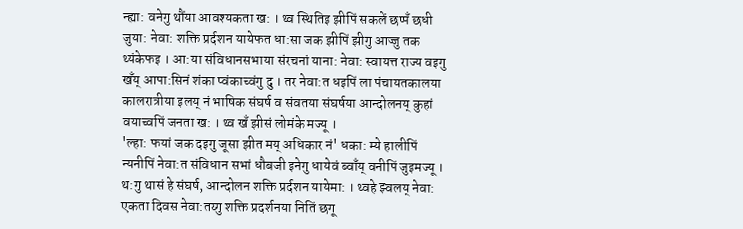न्ह्या: वनेगु थौंया आवश्यकता ख: । थ्व स्थितिइ झीपिं सकलें छप्पँ छधी जुया: नेवा: शक्ति प्रर्दशन यायेफत धा:सा जक झीपिं झीगु आज्जु तक थ्यंकेफइ । आ:या संविधानसभाया संरचनां याना: नेवा: स्वायत्त राज्य वइगु खँय् आपा:सिनं शंका प्वंकाच्वंगु दु । तर नेवा:त धइपिं ला पंचायतकालया कालरात्रीया इलय् नं भाषिक संघर्ष व संवतया संघर्षया आन्दोलनय् कुहां वयाच्वपिं जनता ख: । थ्व खँ झीसं लोमंके मज्यू ।
'ल्हा: फयां जक दइगु जूसा झीत मय् अधिकार नं' धका: म्ये हालीपिं न्यनीपिं नेवा:त संविधान सभां धौबजी इनेगु धायेवं ब्वाँय् वनीपिं जुइमज्यू । थ:गु थासं हे संघर्ष, आन्दोलन शक्ति प्रर्दशन यायेमा: । थ्वहे झ्वलय् नेवा: एकता दिवस नेवा:तय्गु शक्ति प्रदर्शनया नितिं छगू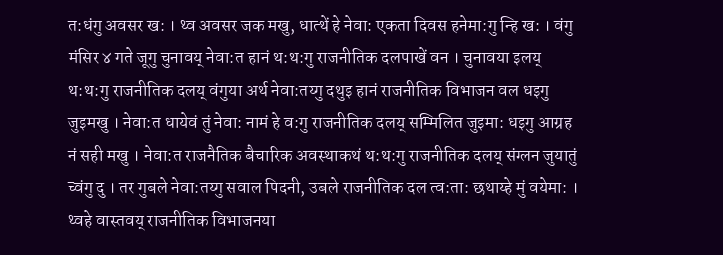त:धंगु अवसर ख: । थ्व अवसर जक मखु, धात्थें हे नेवा: एकता दिवस हनेमा:गु न्हि ख: । वंगु मंसिर ४ गते जूगु चुनावय् नेवा:त हानं थ:थ:गु राजनीतिक दलपाखें वन । चुनावया इलय् थ:थ:गु राजनीतिक दलय् वंगुया अर्थ नेवा:तय्गु दथुइ हानं राजनीतिक विभाजन वल धइगु जुइमखु । नेवा:त धायेवं तुं नेवा: नामं हे व:गु राजनीतिक दलय् सम्मिलित जुइमा: धइगु आग्रह नं सही मखु । नेवा:त राजनैतिक बैचारिक अवस्थाकथं थ:थ:गु राजनीतिक दलय् संग्लन जुयातुं च्वंगु दु । तर गुबले नेवा:तय्गु सवाल पिदनी, उबले राजनीतिक दल त्व:ता: छथाय्हे मुं वयेमा: । थ्वहे वास्तवय् राजनीतिक विभाजनया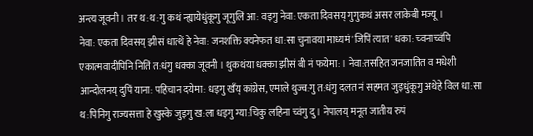अन्त्य जूवनी । तर थ:थ:गु कथं न्ह्यायेधुंकूगु जूगुलिं आ: वइगु नेवा: एकता दिवसय् गुगुकथं असर लाकेबी मज्यू ।
नेवा: एकता दिवसय् झीसं धात्थें हे नेवा: जनशक्ति क्यनेफत धा:सा चुनावया माध्यमं 'जिपिं त्यात' धका: च्वनाच्वंपि एकात्मवादीपिनि नितिं त:धंगु धक्का जूवनी । थुकथंया धक्का झीसं बी नं फयेमा: । नेवा:तसहित जनजातित व मधेशी आन्दोलनय् दुपिं याना: पहिचान दयेमा: धइगु खँय् कांग्रेस, एमाले थुज्व:गु त:धंगु दलत नं सहमत जुइधुंकूगु अथेहे विल धा:सा थ:पिनिगु राज्यसत्ता हे खुस्के जुइगु ख:ला धइगु ग्या:चिकु लहिना च्वंगु दु । नेपालय् मनूत जातीय रुपं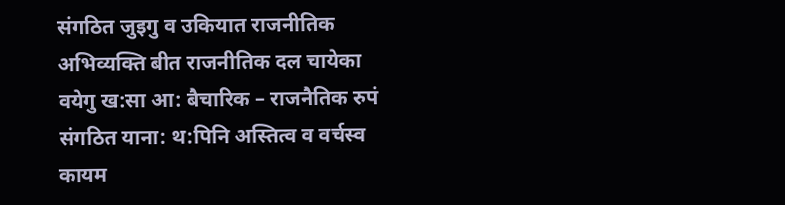संगठित जुइगु व उकियात राजनीतिक अभिव्यक्ति बीत राजनीतिक दल चायेका वयेगु ख:सा आ: बैचारिक – राजनैतिक रुपं संगठित याना: थ:पिनि अस्तित्व व वर्चस्व कायम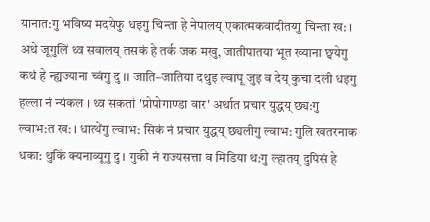यानात:गु भविष्य मदयेफु धइगु चिन्ता हे नेपालय् एकात्मकवादीतय्गु चिन्ता ख: । अथे जूगुलिं थ्व सवालय् तसकं हे तर्क जक मखु, जातीपातया भूत ख्याना छ्वयेगु कथं हे न्ह्यज्याना च्वंगु दु ।। जाति–जातिया दथुइ ल्वापू जुइ व देय् कुचा दली धइगु हल्ला नं न्यंकल । थ्व सकतां 'प्रोपोगाण्डा वार' अर्थात प्रचार युद्धय् छ्य:गु ल्वाभ:त ख: । धात्थेंगु ल्वाभ: सिकं नं प्रचार युद्धय् छ्यलीगु ल्वाभ: गुलि खतरनाक धका: थुकिं क्यनाव्यूगु दु । गुकी नं राज्यसत्ता व मिडिया थ:गु ल्हातय् दुपिसं हे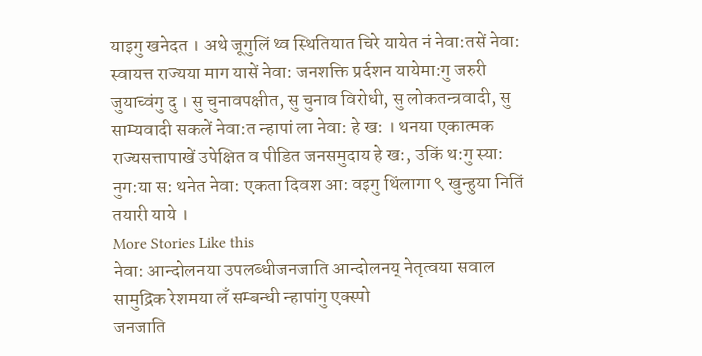याइगु खनेदत । अथे जूगुलिं थ्व स्थितियात चिरे यायेत नं नेवा:तसें नेवा: स्वायत्त राज्यया माग यासें नेवा: जनशक्ति प्रर्दशन यायेमा:गु जरुरी जुयाच्वंगु दु । सु चुनावपक्षीत, सु चुनाव विरोधी, सु लोकतन्त्रवादी, सु साम्यवादी सकलें नेवा:त न्हापां ला नेवा: हे ख: । थनया एकात्मक राज्यसत्तापाखें उपेक्षित व पीडित जनसमुदाय हे ख:, उकिं थ:गु स्या: नुग:या स: थनेत नेवा: एकता दिवश आ: वइगु थिंलागा ९ खुन्हुया नितिं तयारी याये ।
More Stories Like this
नेवा: आन्दोलनया उपलब्धीजनजाति आन्दोलनय् नेतृत्वया सवाल
सामुद्रिक रेशमया लँ सम्बन्धी न्हापांगु एक्स्पो
जनजाति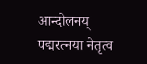आन्दोलनय् पद्मरत्नया नेतृत्व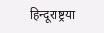हिन्दूराष्ट्रया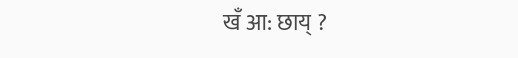खँ आ: छाय् ?